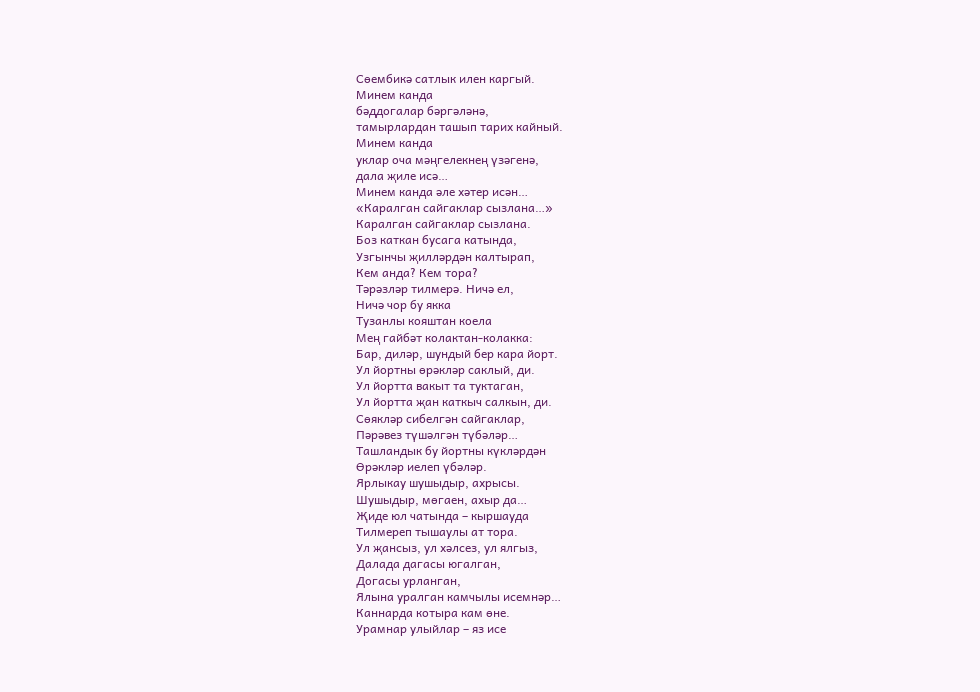Сөембикә сатлык илен каргый.
Минем канда
бәддогалар бәргәләнә,
тамырлардан ташып тарих кайный.
Минем канда
уклар оча мәңгелекнең үзәгенә,
дала җиле исә…
Минем канда әле хәтер исән…
«Каралган сайгаклар сызлана…»
Каралган сайгаклар сызлана.
Боз каткан бусага катында,
Узгынчы җилләрдән калтырап,
Кем анда? Кем тора?
Тәрәзләр тилмерә. Ничә ел,
Ничә чор бу якка
Тузанлы кояштан коела
Мең гайбәт колактан-колакка:
Бар, диләр, шундый бер кара йорт.
Ул йортны өрәкләр саклый, ди.
Ул йортта вакыт та туктаган,
Ул йортта җан каткыч салкын, ди.
Сөякләр сибелгән сайгаклар,
Пәрәвез түшәлгән түбәләр…
Ташландык бу йортны күкләрдән
Өрәкләр иелеп үбәләр.
Ярлыкау шушыдыр, ахрысы.
Шушыдыр, мөгаен, ахыр да…
Җиде юл чатында – кыршауда
Тилмереп тышаулы ат тора.
Ул җансыз, ул хәлсез, ул ялгыз,
Далада дагасы югалган,
Догасы урланган,
Ялына уралган камчылы исемнәр…
Каннарда котыра кам өне.
Урамнар улыйлар – яз исе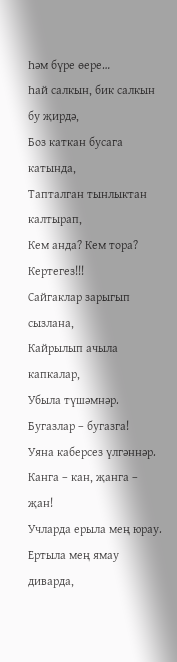Һәм бүре өере…
Һай салкын, бик салкын бу җирдә,
Боз каткан бусага катында,
Тапталган тынлыктан калтырап,
Кем анда? Кем тора?
Кертегез!!!
Сайгаклар зарыгып сызлана,
Кайрылып ачыла капкалар,
Убыла түшәмнәр. Бугазлар – бугазга!
Уяна каберсез үлгәннәр.
Канга – кан, җанга – җан!
Учларда ерыла мең юрау.
Ертыла мең ямау диварда,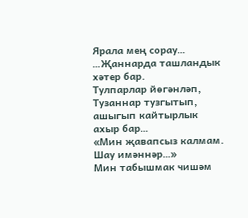Ярала мең сорау…
…Җаннарда ташландык хәтер бар.
Тулпарлар йөгәнләп,
Тузаннар тузгытып, ашыгып кайтырлык
ахыр бар…
«Мин җавапсыз калмам. Шау имәннәр…»
Мин табышмак чишәм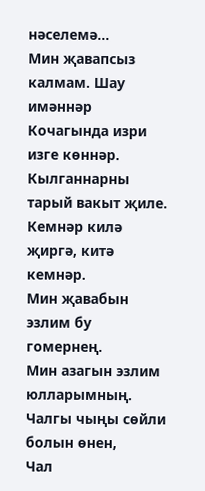нәселемә…
Мин җавапсыз калмам. Шау имәннәр
Кочагында изри изге көннәр.
Кылганнарны тарый вакыт җиле.
Кемнәр килә җиргә, китә кемнәр.
Мин җавабын эзлим бу гомернең.
Мин азагын эзлим юлларымның.
Чалгы чыңы сөйли болын өнен,
Чал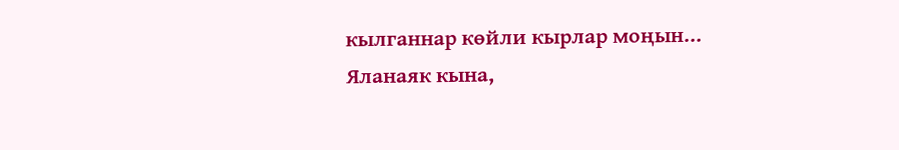кылганнар көйли кырлар моңын…
Яланаяк кына,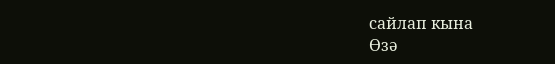сайлап кына
Өзә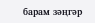барам зәңгәр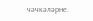чәчкәләрне.